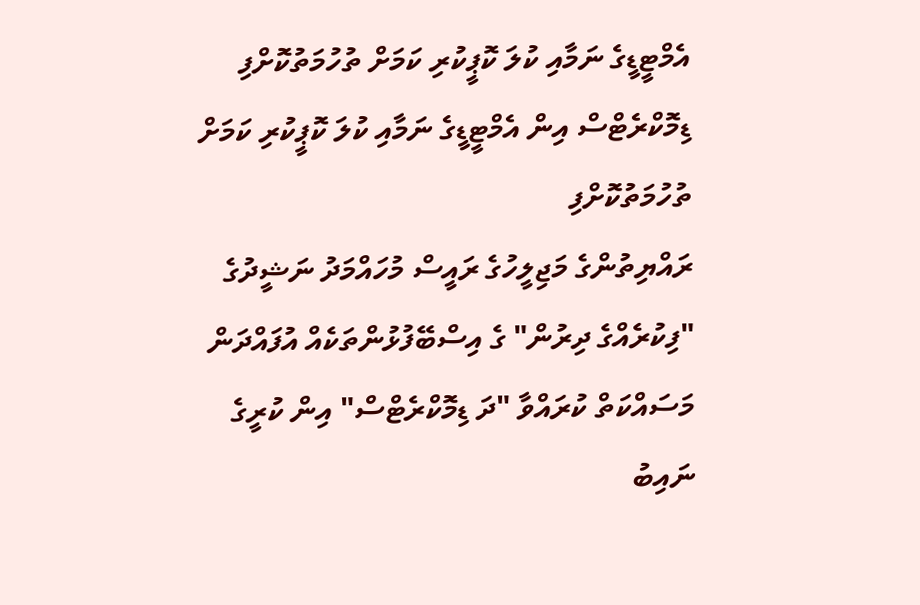އެމްޓީޑީގެ ނަމާއި ކުލަ ކޮޕީކުރި ކަމަށް ތުހުމަތުކޮށްފި
ޑިމޮކްރެޓްސް އިން އެމްޓީޑީގެ ނަމާއި ކުލަ ކޮޕީކުރި ކަމަށް ތުހުމަތުކޮށްފި
ރައްޔިތުންގެ މަޖިލީހުގެ ރައީސް މުހައްމަދު ނަޝީދުގެ "ފިކުރެއްގެ ދިރުން" ގެ އިސްބޭފުޅުންތަކެއް އުފައްދަން މަސައްކަތް ކުރައްވާ "ދަ ޑިމޮކްރެޓްސް" އިން ކުރީގެ ނައިބު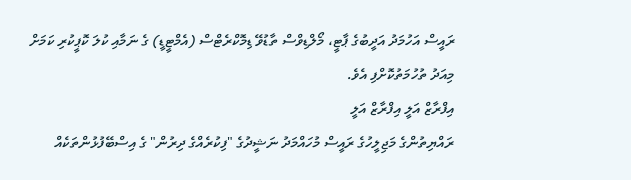ރައީސް އަހުމަދު އަދީބުގެ ޕާޓީ، މޯލްޑިވްސް ތާޑުވޭ ޑިމޮކްރެޓްސް (އެމްޓީޑީ) ގެ ނަމާއި ކުލަ ކޮޕީކުރި ކަމަށް މިއަދު ތުހުމަތުކޮށްފި އެވެ.
އިފްރާޒް އަލީ އިފްރާޒް އަލީ
ރައްޔިތުންގެ މަޖިލީހުގެ ރައީސް މުހައްމަދު ނަޝީދުގެ "ފިކުރެއްގެ ދިރުން" ގެ އިސްބޭފުޅުންތަކެއް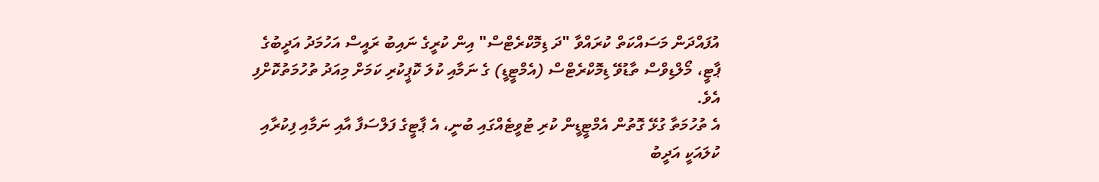އުފައްދަން މަސައްކަތް ކުރައްވާ "ދަ ޑިމޮކްރެޓްސް" އިން ކުރީގެ ނައިބު ރައީސް އަހުމަދު އަދީބުގެ ޕާޓީ، މޯލްޑިވްސް ތާޑުވޭ ޑިމޮކްރެޓްސް (އެމްޓީޑީ) ގެ ނަމާއި ކުލަ ކޮޕީކުރި ކަމަށް މިއަދު ތުހުމަތުކޮށްފި އެވެ.
އެ ތުހުމަތާ ގުޅޭ ގޮތުން އެމްޓީޑީން ކުރި ޓުވީޓެއްގައި ބުނީ، އެ ޕާޓީގެ ފަލްސަފާ އާއި ނަމާއި ފިކުރާއި ކުލައަކީ އަދީބު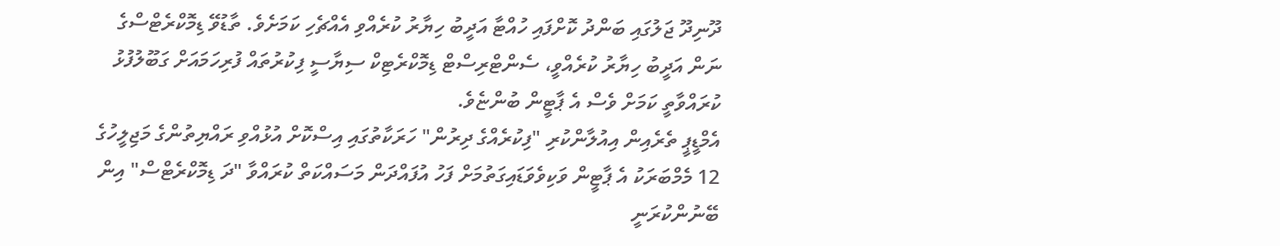ދޫނިދޫ ޖަލުގައި ބަންދު ކޮށްފައި ހުއްޓާ އަދީބު ހިޔާރު ކުރެއްވި އެއްޗެހި ކަމަށެވެ. ތާޑުވޭ ޑިމޮކްރެޓްސްގެ ނަން އަދީބު ހިޔާރު ކުރެއްވީ، ސެންޓްރިސްޓް ޑިމޮކްރެޓިކް ސިޔާސީ ފިކުރުތައް ފުރިހަމައަށް ގަބޫލުފުޅު ކުރައްވާތީ ކަމަށް ވެސް އެ ޕާޓީން ބުންޏެވެ.
އެމްޑީޕީ ތެރެއިން އިއުލާންކުރި "ފިކުރެއްގެ ދިރުން" ހަރަކާތުގައި އިސްކޮށް އުޅުއްވި ރައްޔިތުންގެ މަޖިލީހުގެ 12 މެމްބަރަކު އެ ޕާޓީން ވަކިވެވަޑައިގަތުމަށް ފަހު އުފައްދަން މަސައްކަތް ކުރައްވާ "ދަ ޑިމޮކްރެޓްސް" އިން ބޭނުންކުރަނީ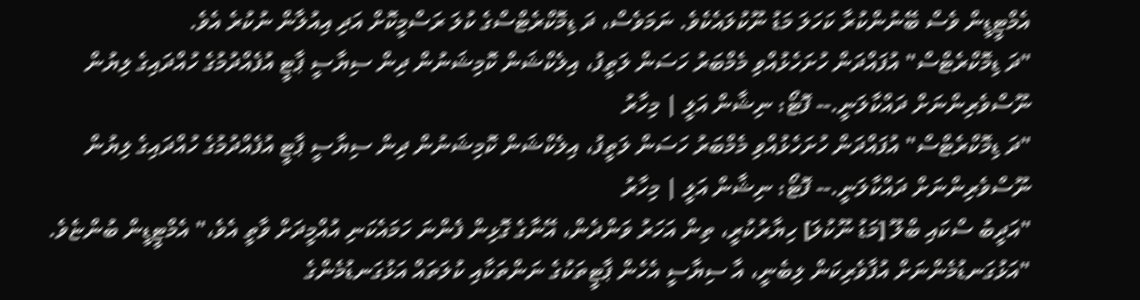އެމްޓީޑީން ވެސް ބޭނުންކުރާ ކަހަލަ މަޑު ނޫކުލައެކެވެ. ނަމަވެސް، ދަ ޑިމޮކްރެޓްސްގެ ކުލަ ރަސްމީކޮށް އަދި އިއުލާން ނުކުރެ އެވެ.
"ދަ ޑިމޮކްރެޓްސް" އުފައްދަން ހުށަހެޅުއްވި މެމްބަރު ހަސަން ލަތީފު، އިލެކްޝަން ކޮމިޝަނުން ދިން ސިޔާސީ ޕާޓީ އުފެއްދުމުގެ ހުއްދައިގެ ލިޔުން ނޫސްވެރިންނަށް ދައްކާލަނީ.-- ފޮޓޯ: ނިޝާން އަލީ | މިހާރު
"ދަ ޑިމޮކްރެޓްސް" އުފައްދަން ހުށަހެޅުއްވި މެމްބަރު ހަސަން ލަތީފު، އިލެކްޝަން ކޮމިޝަނުން ދިން ސިޔާސީ ޕާޓީ އުފެއްދުމުގެ ހުއްދައިގެ ލިޔުން ނޫސްވެރިންނަށް ދައްކާލަނީ.-- ފޮޓޯ: ނިޝާން އަލީ | މިހާރު
"އަދީބު ސްކައި ބްލޫ [މަޑު ނޫކުލަ] ހިޔާރުކުރީ، ތިން އަހަރު ވަންދެން، އޭނާގެ ގޮޅިން ފެންނަ ހަމައެކަނި އުއްމީދަށް ވާތީ އެވެ،" އެމްޓީޑީން ބުންޏެވެ.
"އަޅުގަނޑުމެންނަށް އުފާވެރިކަން ލިބެނީ، އާ ސިޔާސީ އެހެން ޕާޓީތަކުގެ ނަންތަކާއި ކުލަތައް އަޅުގަނޑުމެންގެ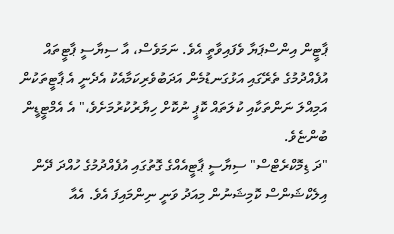ޕާޓީން އިންސްޕަޔާ ވެފައިވާތީ އެވެ. ނަމަވެސް، އާ ސިޔާސީ ޕާޓީތައް އުފެއްދުމުގެ ތެރޭގައި އަޅުގަނޑުމެން އަދަބުވެރިކަމާއެކު އެދެނީ އެ ޕާޓީތަކުން އަމިއްލަ ނަންތަކާއި ކުލަތައް ކޮޕީ ނުކޮށް ހިޔާރުކުރުމަށެވެ،" އެ އެމްޓީޑީން ބުންޏެވެ.
"ދަ ޑިމޮކްރެޓްސް" ސިޔާސީ ޕާޓީއެއްގެ ގޮތުގައި އުފެއްދުމުގެ ހުއްދަ ދޭން އިލެކްޝަންސް ކޮމިޝަނުން މިއަދު ވަނީ ނިންމައިފަ އެވެ. އެއާ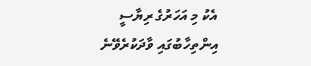އެކު މި އަހަރުގެ ރިޔާސީ އިންތިހާބުގައި ވާދަކުރެވޭނެ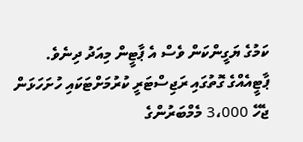ކަމުގެ ޔަގީންކަން ވެސް އެ ޕާޓީން މިއަދު ދިނެވެ.
ޕާޓީއެއްގެ ގޮތުގައި ރަޖިސްޓަރީ ކުރުމަށްޓަކައި ހުށަހަޅަން ޖެހޭ 3،000 މެމްބަރުންގެ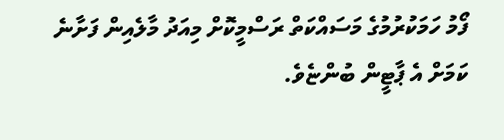ފޯމު ހަމަކުރުމުގެ މަސައްކަތް ރަސްމީކޮށް މިއަދު މާލެއިން ފަށާނެ ކަމަށް އެ ޕާޓީން ބުންޏެވެ.